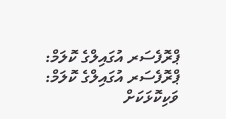ޕްރޮފެސަރ އުގައިލްގެ ކޮލަމް:
ޕްރޮފެސަރ އުގައިލްގެ ކޮލަމް: ވަކިކޮޅަކަށް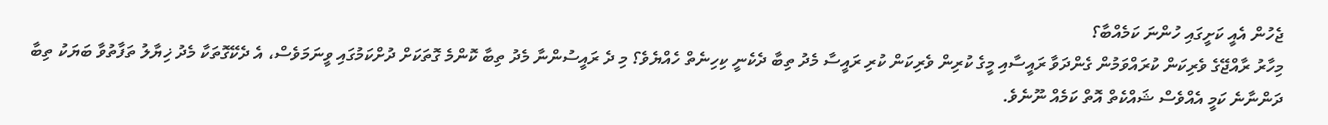ޖެހުން އެއީ ކަށީގައި ހުންނަ ކަމެއްބާ؟
މިހާރު ރާއްޖޭގެ ވެރިކަން ކުރައްވަމުން ގެންދަވާ ރައީސާއި މީގެ ކުރިން ވެރިކަން ކުރި ރައީސާ މެދު ތިބާ ދެކެނީ ކިހިނެތް ހެއްޔެވެ؟ މި ދެ ރައީސުންނާ މެދު ތިބާ ކޮންމެ ގޮތަކަށް ދުށްކަމުގައި ވީނަމަވެސް، އެ ދެކޭގޮތަކާ މެދު ޚިޔާލު ތަފާތުވާ ބަޔަކު ތިބާ ދަންނާނެ ކަމީ އެއްވެސް ޝައްކެތް އޮތް ކަމެއް ނޫނެވެ.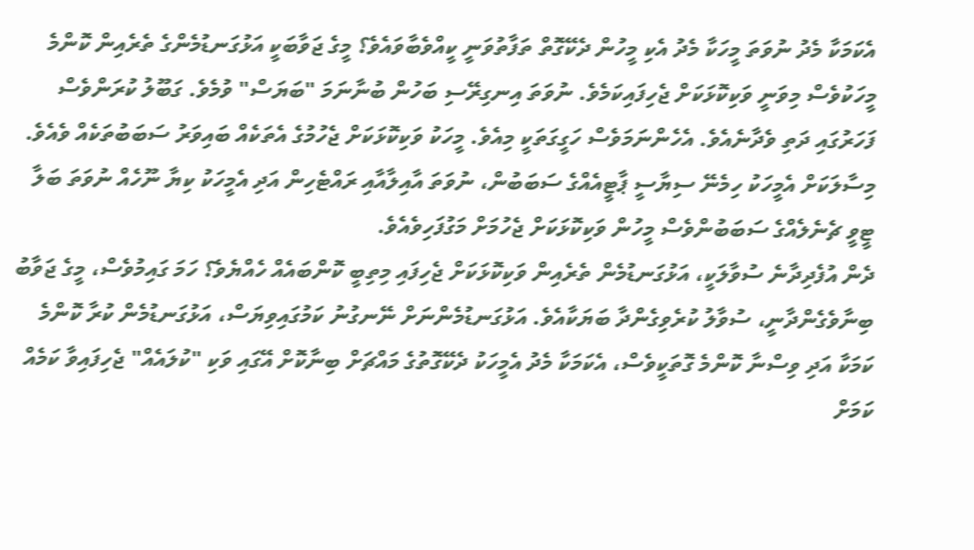އެކަމަކާ މެދު ނުވަތަ މީހަކާ މެދު އެކި މީހުން ދެކޭގޮތް ތަފާތުވަނީ ކީއްވެބާވައެވެ؟ މީގެ ޖަވާބަކީ އަޅުގަނޑުމެންގެ ތެރެއިން ކޮންމެ މީހަކުވެސް މިވަނީ ވަކިކޮޅަކަށް ޖެހިފައިކަމެވެ. ނުވަތަ އިނގިރޭސި ބަހުން ބުނާނަމަ "ބަޔަސް" ވުމެވެ. ގަބޫލު ކުރަންވެސް ފަހަރުގައި ދަތި ވެދާނެއެވެ. އެހެންނަމަވެސް ހަގީގަތަކީ މިއެވެ. މީހަކު ވަކިކޮޅަކަށް ޖެހުމުގެ އެތަކެއް ބައިވަރު ސަބަބުތަކެއް ވެއެވެ. މިސާލަކަށް އެމީހަކު ހިމެނޭ ސިޔާސީ ޕާޓީއެއްގެ ސަބަބުން، ނުވަތަ އާއިލާއާއި ރައްޓެހިން އަދި އެމީހަކު ކިޔާ ނޫހެއް ނުވަތަ ބަލާ ޓީވީ ޗެނެލެއްގެ ސަބަބުންވެސް މީހުން ވަކިކޮޅަކަށް ޖެހުމަށް މަގުފަހިވެއެވެ.
ދެން އުފެދިދާނެ ސުވާލަކީ، އަޅުގަނޑުމެން ތެރެއިން ވަކިކޮޅަކަށް ޖެހިފައި މިތިބީ ކޮންބައެއް ހެއްޔެވެ؟ ހަމަ ގައިމުވެސް، މީގެ ޖަވާބު ބިނާވެގެންދާނީ، ސުވާލު ކުރެވިގެންދާ ބަޔަކާއެވެ. އަޅުގަނޑުމެންނަށް ނޭނގުނު ކަމުގައިވިޔަސް، އަޅުގަނޑުމެން ކުރާ ކޮންމެ ކަމަކާ އަދި ވިސްނާ ކޮންމެ ގޮތަކީވެސް، އެކަމަކާ މެދު އެމީހަކު ދެކޭގޮތުގެ މައްޗަށް ބިނާކޮށް އޭގައި ވަކި "ކުލައެއް" ޖެހިފައިވާ ކަމެއް ކަމަށް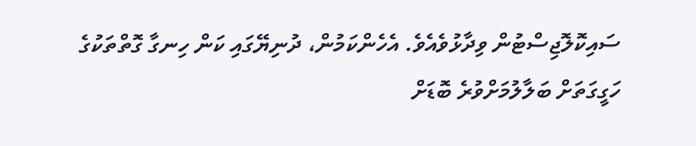ސައިކޮލޮޖިސްޓުން ވިދާޅުވެއެވެ. އެހެންކަމުން، ދުނިޔޭގައި ކަން ހިނގާ ގޮތްތަކުގެ ހަގީގަތަށް ބަލާލުމަށްވުރެ ބޮޑަށް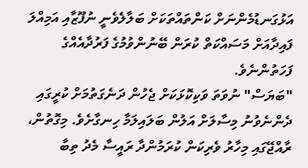އަޅުގަނޑުމެންނަށް ކަންތައްތަކަށް ބަލާލެވެނީ ނުފޫޒާއި އަމިއްލަ ފައިދާއަށް މަސައްކަތް ކުރަން ބޭނުންވުމުގެ ފަރުދާއެއްގެ ފަހަތުންނެވެ.
"ބަޔަސް" ނުވަތަ ވަކިކޮޅަކަށް ޖެހުން ދަނެގަތުމަށް ކުރީގައި ދެންނެވުނު މިސާލަށް އަލުން ބަލައިލަމާ ހިނގާށެވެ. މިގޮތުން، ރާއްޖޭގައި މިހާރު ވެރިކަން ކުރަމުންދާ ރައީސާ މެދު ތިބާ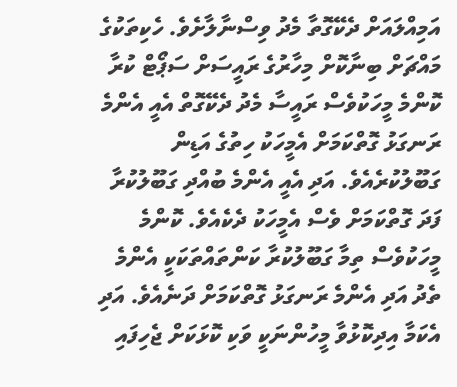އަމިއްލައަށް ދެކޭގޮތާ މެދު ވިސްނާލާށެވެ. ހެކިތަކުގެ މައްޗަށް ބިނާކޮށް މިހާރުގެ ރައީސަށް ސަޕޯޓް ކުރާ ކޮންމެ މީހަކުވެސް ރައީސާ މެދު ދެކޭގޮތް އެއީ އެންމެ ރަނގަޅު ގޮތްކަމަށް އެމީހަކު ހިތުގެ އަޑިން ގަބޫލުކުރެއެވެ. އަދި އެއީ އެންމެ ބުއްދި ގަބޫލުކުރާ ފަދަ ގޮތްކަމަށް ވެސް އެމީހަކު ދެކެއެވެ. ކޮންމެ މީހަކުވެސް ތިމާ ގަބޫލުކުރާ ކަންތައްތަކަކީ އެންމެ ތެދު އަދި އެންމެ ރަނގަޅު ގޮތްކަމަށް ދަނެއެވެ. އަދި އެކަމާ އިދިކޮޅުވާ މީހުންނަކީ ވަކި ކޮޅަކަށް ޖެހިފައި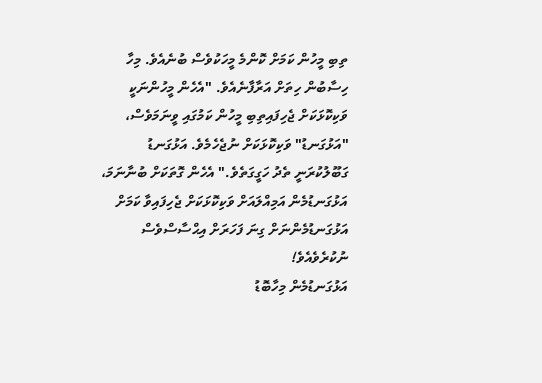ތިބި މީހުން ކަމަށް ކޮންމެ މީހަކުވެސް ބުނެއެވެ. މިހާ ހިސާބުން ހިތަށް އަރާފާނެއެވެ. "އެހެން މީހުންނަކީ ވަކިކޮޅަކަށް ޖެހިފައިތިބި މީހުން ކަމުގައި ވީނަމަވެސް، "އަޅުގަނޑު" ވަކިކޮޅަކަށް ނުޖެހެމެވެ. އަޅުގަނޑު ގަބޫލުކުރަނީ ތެދު ހަގީގަތެވެ." އެހެން ގޮތަކަށް ބުނާނަމަ، އަޅުގަނޑުމެން އަމިއްލައަށް ވަކިކޮޅަކަށް ޖެހިފައިވާ ކަމަށް އަޅުގަނޑުމެންނަށް ގިނަ ފަހަރަށް އިޙްސާސްވެސް ނުކުރެވެއެވެ!
އަޅުގަނޑުމެން މިހާބޮޑު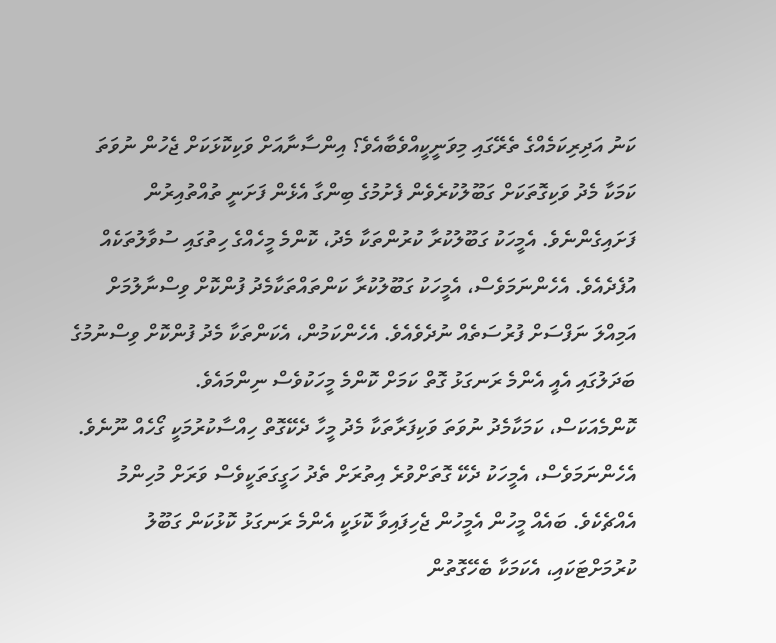ކަނު އަދިރިކަމެއްގެ ތެރޭގައި މިވަނީކީއްވެބާއެވެ؟ އިންސާނާއަށް ވަކިކޮޅަކަށް ޖެހުން ނުވަތަ ކަމަކާ މެދު ވަކިގޮތަކަށް ގަބޫލުކުރެވެން ފެށުމުގެ ބިންގާ އެޅެން ފަށަނީ ތުއްތުއިރުން ފަށައިގެންނެވެ. އެމީހަކު ގަބޫލުކުރާ ކުރުންތަކާ މެދު، ކޮންމެ މީހެއްގެ ހިތުގައި ސުވާލުތަކެއް އުފެދެއެވެ. އެހެންނަމަވެސް، އެމީހަކު ގަބޫލުކުރާ ކަންތައްތަކާމެދު ފުންކޮށް ވިސްނާލުމަށް އަމިއްލަ ނަފްސަށް ފުރުސަތެއް ނުދެވެއެވެ. އެހެންކަމުން، އެކަންތަކާ މެދު ފުންކޮށް ވިސްނުމުގެ ބަދަލުގައި އެއީ އެންމެ ރަނގަޅު ގޮތް ކަމަށް ކޮންމެ މީހަކުވެސް ނިންމައެވެ.
ކޮންމެއަކަސް، ކަމަކާމެދު ނުވަތަ ވަކިފަރާތަކާ މެދު މީހާ ދެކޭގޮތް ހިއްސާކުރުމަކީ ގޯހެއް ނޫނެވެ. އެހެންނަމަވެސް، އެމީހަކު ދެކޭ ގޮތަށްވުރެ އިތުރަށް ތެދު ހަގީގަތަކީވެސް ވަރަށް މުހިންމު އެއްޗެކެވެ. ބައެއް މީހުން އެމީހުން ޖެހިފައިވާ ކޮޅަކީ އެންމެ ރަނގަޅު ކޮޅުކަން ގަބޫލު ކުރުމަށްޓަކައި، އެކަމަކާ ބެހޭގޮތުން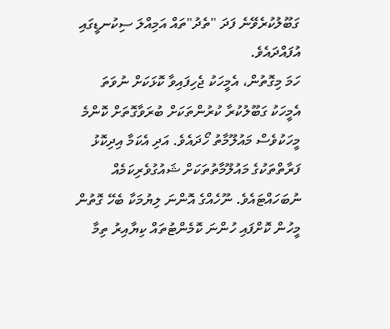ގަބޫލުކުރެވޭނެ ފަދަ "ތެދު"ތައް އަމިއްލަ ސިކުނޑީގައި އުފައްދައެވެ.
ހަމަ މިގޮތުން، އެމީހަކު ޖެހިފައިވާ ކޮޅަކަށް ނުވަތަ އެމީހަކު ގަބޫލުކުރާ ކުރުންތަކަށް ބުރަވާގޮތަށް ކޮންމެ މީހަކުވެސް މައުލޫމާތު ހޯދައެވެ. އަދި އެކަމާ އިދިކޮޅު ފަރާތްތަކުގެ މައުލޫމާތުތަކަށް ޝައުގުވެރިކަމެއް ނުބަހައްޓައެވެ. ނޫހެއްގެ އޮންނަ ލިޔުމަކާ ބެހޭ ގޮތުން މީހުން ކޮށްފައި ހުންނަ ކޮމެންޓުތައް ކިޔާއިރު ތިމާ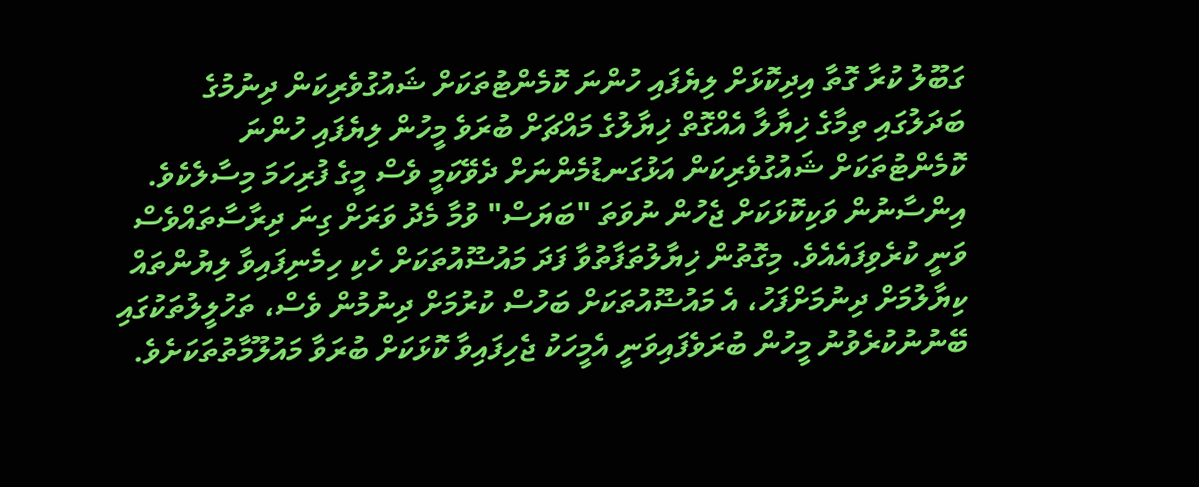ގަބޫލު ކުރާ ގޮތާ އިދިކޮޅަށް ލިޔެފައި ހުންނަ ކޮމެންޓުތަކަށް ޝައުގުވެރިކަން ދިނުމުގެ ބަދަލުގައި ތިމާގެ ޚިޔާލާ އެއްގޮތް ޚިޔާލުގެ މައްޗަށް ބުރަވެ މީހުން ލިޔެފައި ހުންނަ ކޮމެންޓުތަކަށް ޝައުގުވެރިކަން އަޅުގަނޑުމެންނަށް ދެވޭކަމީ ވެސް މީގެ ފުރިހަމަ މިސާލެކެވެ.
އިންސާނުން ވަކިކޮޅަކަށް ޖެހުން ނުވަތަ "ބަޔަސް" ވުމާ މެދު ވަރަށް ގިނަ ދިރާސާތައްވެސް ވަނީ ކުރެވިފައެއެވެ. މިގޮތުން ޚިޔާލުތަފާތުވާ ފަދަ މައުޟޫއުތަކަށް ހެކި ހިމެނިފައިވާ ލިޔުންތައް ކިޔާލުމަށް ދިނުމަށްފަހު، އެ މައުޟޫއުތަކަށް ބަހުސް ކުރުމަށް ދިނުމުން ވެސް، ތަހުލީލުތަކުގައި ބޭނުނުކުރެވުނު މީހުން ބުރަވެފައިވަނީ އެމީހަކު ޖެހިފައިވާ ކޮޅަކަށް ބުރަވާ މައުލޫމާތުތަކަށެވެ.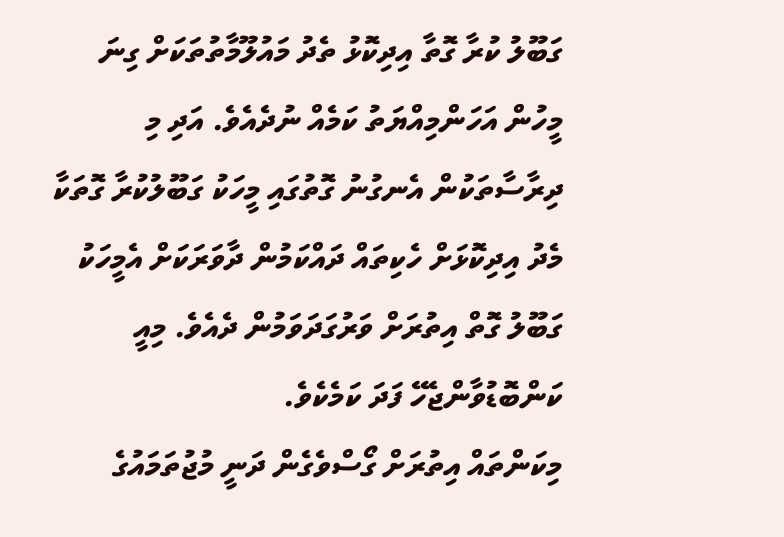ގަބޫލު ކުރާ ގޮތާ އިދިކޮޅު ތެދު މައުލޫމާތުތަކަށް ގިނަ މީހުން އަހަންމިއްޔަތު ކަމެއް ނުދެއެވެ. އަދި މި ދިރާސާތަކުން އެނގުނު ގޮތުގައި މީހަކު ގަބޫލުކުރާ ގޮތަކާ މެދު އިދިކޮޅަށް ހެކިތައް ދައްކަމުން ދާވަރަކަށް އެމީހަކު ގަބޫލު ގޮތް އިތުރަށް ވަރުގަދަވަމުން ދެއެވެ. މިއީ ކަންބޮޑުވާންޖެހޭ ފަދަ ކަމެކެވެ.
މިކަންތައް އިތުރަށް ގޯސްވެގެން ދަނީ މުޖުތަމައުގެ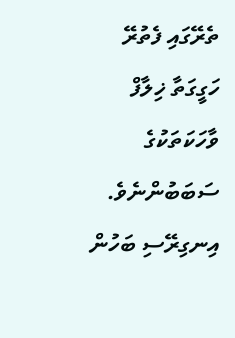ތެރޭގައި ފެތުރޭ ހަގީގަތާ ޚިލާފް ވާހަކަތަކުގެ ސަބަބުންނެވެ. އިނގިރޭސި ބަހުން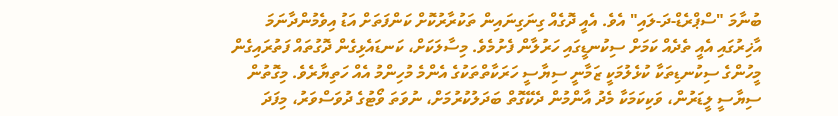ބުނާމަ "ސްޕްރެޑް-ދަ-ލައި" އެވެ. އެއީ ދޮގެއް ގިނަގިނައިން ތަކުރާރުކޮށް ކަންފަތަށް އަޑު އިވެމުންދާނަމަ އާޚިރުގައި އެއީ ތެދެއް ކަމަށް ސިކުނޑީގައި ހަރުލާން ފެށުމެވެ. މިސާލަކަށް، ކަނޑައެޅިގެން ދޮގުތައް ފަތުރައިގެން މީހުންގެ ސިކުނޑިތަކާ ކުޅެލުމަކީ ޒަމާނީ ސިޔާސީ ހަރަކާތްތަކުގެ އެންމެ މުހިންމު އެއް ހަތިޔާރެވެ. މިގޮތުން ސިޔާސީ ލީޑަރުން، ވަކިކަމަކާ މެދު އާންމުން ދެކޭގޮތް ބަދަލުކުރުމަށް، ނުވަތަ ވޯޓުގެ ދުވަސްވަރު، މިފަދަ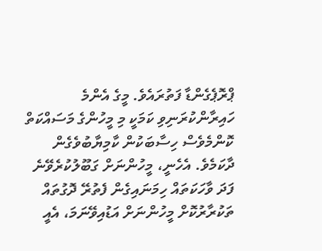ޕްރޮޕެގެންޑާ ފަތުރައެވެ. މީގެ އެންމެ ހައިރާންކުރަނިވި ކަމަކީ މި މީހުންގެ މަސައްކަތް ކޮންމެވެސް ހިސާބަކުން ކާމިޔާބުވެގެން ދާކަމެވެ. އެހެނީ، މީހުންނަށް ގަބޫލުކުރެވޭނެ ފަދަ ވާހަކަތައް ހިމަނައިގެން ފެތުރޭ ދޮގުތައް ތަކުރާރުކޮށް މީހުންނަށް އަޑުއިވޭނަމަ، އެއީ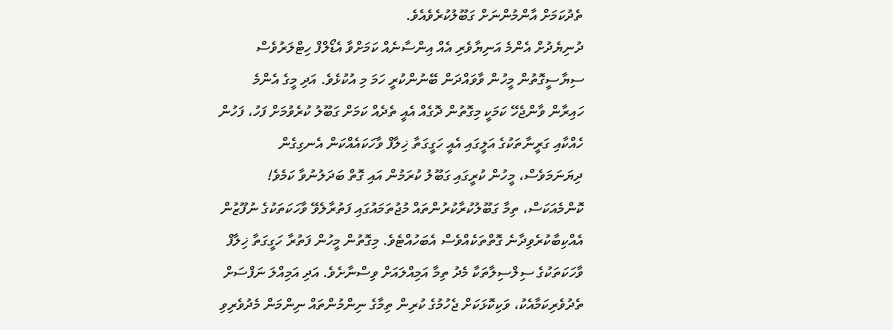ތެދުކަމަށް އާންމުންނަށް ގަބޫލުކުރެވެއެވެ.
ދުނިޔެދުށް އެންމެ އަނިޔާވެރި އެއް އިންސާނެއް ކަމަށްވާ އެޑޯލްފް ހިޓްލަރުވެސް ސިޔާސީގޮތުން މީހުން ވާވައްދަން ބޭނުންކުރީ ހަމަ މި އުކުޅެވެ. އަދި މީގެ އެންމެ ހައިރާން ވާންޖެހޭ ކަމަކީ މިގޮތުން ދޮގެއް އެއީ ތެދެއް ކަމަށް ގަބޫލު ކުރެވުމަށް ފަހު، ފަހުން ހެއްކާއި ގަރީނާތަކުގެ އަލީގައި އެއީ ހަގީގަތާ ޚިލާފް ވާހަކައެއްކަން އެނގިގެން ދިޔަނަމަވެސް، މީހުން ކުރީގައި ގަބޫލު ކުރަމުން އައި ގޮތް ބަދަލުނުވާ ކަމެވެ!
ކޮންމެއަކަސް، ތިމާ ގަބޫލުކުރާކުރުންތައް މުޖުތަމައުގައި ފަތުރާލެވޭ ވާހަކަތަކުގެ ނުފޫޒުން އެއްކިބާކުރެވިދާނެ ގޮތްތަކެއްވެސް އެބަހުއްޓެވެ. މިގޮތުން މީހުން ފަތުރާ ހަގީގަތާ ޚިލާފް ވާހަކަތަކުގެ ސިލްސިލާތަކާ މެދު ތިމާ އަމިއްލައަށް ވިސްނާށެވެ. އަދި އަމިއްލަ ނަފްސަށް ތެދުވެރިކަމާއެކު، ވަކިކޮޅަކަށް ޖެހުމުގެ ކުރިން ތިމާގެ ނިންމުންތައް ނިންމަން މެދުވެރިވި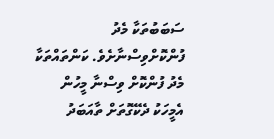ސަބަބުތަކާ މެދު ފުންކޮށްވިސްނާށެވެ. ކަންތައްތަކާ މެދު ފުންކޮށް ވިސްނާ މީހުން އެމީހަކު ދެކޭގޮތަށް ތާއަބަދު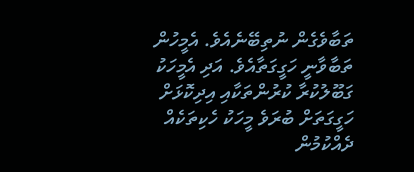ތަބާވެގެން ނުތިބޭނެއެވެ. އެމީހުން ތަބާވާނީ ހަގީގަތާއެވެ. އަދި އެމީހަކު ގަބޫލުކުރާ ކުރުންތަކާއި އިދިކޮޅަށް ހަގީގަތަށް ބުރަވެ މީހަކު ހެކިތަކެއް ދެއްކުމުން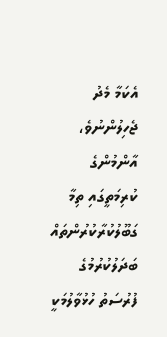އެކަމާ މެދު ޖެހިލުންނުވެ، އާންމުންގެ ކުރިމަތީގައި ތިމާ ގަބޫލުކުރާކުރުންތައް ބަދަލުކުރުމުގެ ފުރުސަތު ހުޅުވާލުމަކީ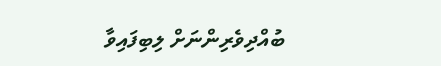ބުއްދިވެރިންނަށް ލިބިފައިވާ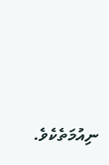ނިއުމަތެކެވެ.